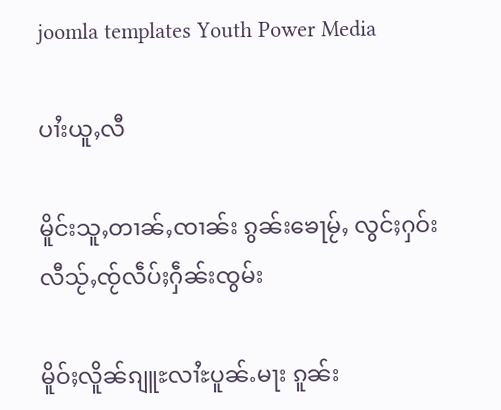joomla templates Youth Power Media

ပၢႆးယူႇလီ

မိူင်းသူႇတၢၼ်ႇၸၢၼ်း ၵွၼ်းၶေႃမႂ်ႇ လွင်ႈႁဝ်းလီသႂ်ႇၸႂ်လဵပ်ႈႁဵၼ်းၸွမ်း

မိူဝ်ႈလိူၼ်ၵျူႊလၢႆႊပူၼ်ႉမႃး ၵူၼ်း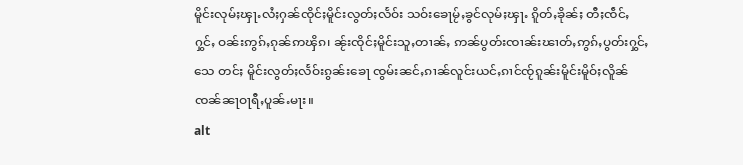မိူင်းလုမ်ႈၾႃႉလႆႈႁၼ်ၸိုင်ႈမိူင်းလွတ်ႈလႅဝ်း သဝ်းၶေႃမႂ်ႇၶွင်လုမ်ႈၾႃႉ ၵိူတ်ႇၶိုၼ်ႈ တီႈၸဵင်ႇႁွင်ႇ ဝၼ်းဢွၵ်ႇၵုၼ်ဢၾိၵ၊ ၼႂ်းၸိုင်ႈမိူင်းသူႇတၢၼ်ႇ ဢၼ်ပွတ်းၸၢၼ်းၽၢတ်ႇဢွၵ်ႇပွတ်းႁွင်ႇသေ တင်ႈ မိူင်းလွတ်ႈလႅဝ်းၵွၼ်းၶေႃ ၸွမ်းၼင်ႇၵၢၼ်လူင်းယင်ႇၵၢင်ၸႂ်ၵူၼ်းမိူင်းမိူဝ်ႈလိူၼ်ၸၼ်ၼႃဝႃရီႇပူၼ်ႉမႃး။
alt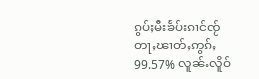ၵွပ်ႈမီးၶႅပ်းၵၢင်ၸႂ်တႃႇၽၢတ်ႇဢွၵ်ႇ 99.57% လူၼ်ႉလိူဝ်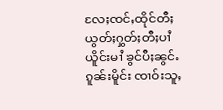လႄႈၸင်ႇထိုင်တီႈယွတ်ႈႁွတ်ႈတီႈပၢႆ ယိူင်းမၢႆ ၶွင်ပီႈၼွင်ႉ ၵူၼ်းမိူင်း ၸၢဝ်းသူႇ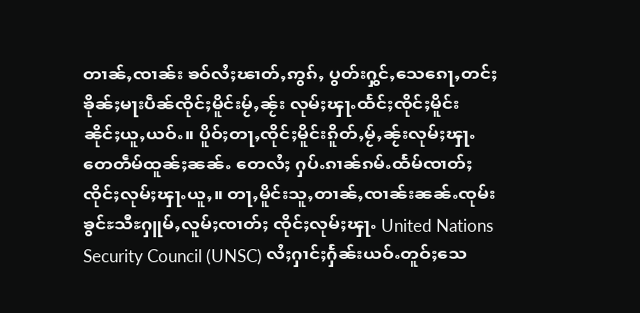တၢၼ်ႇၸၢၼ်း ၶဝ်လႆႈၽၢတ်ႇဢွၵ်ႇ ပွတ်းႁွင်ႇသေၵေႃႇတင်ႈၶိုၼ်ႈမႃးပဵၼ်ၸိုင်ႈမိူင်းမႂ်ႇၼႂ်း လုမ်ႈၾႃႉထႅင်ႈၸိုင်ႈမိူင်း ၼိုင်ႈယူႇယဝ်ႉ။ ပိူဝ်ႈတႃႇၸိုင်ႈမိူင်းၵိူတ်ႇမႂ်ႇၼႂ်းလုမ်ႈၾႃႉတေတဵမ်ထူၼ်ႈၼၼ်ႉ တေလႆႈ ႁပ်ႉၵၢၼ်ၵမ်ႉထႅမ်ၸၢတ်ႈၸိုင်ႈလုမ်ႈၾႃႉယူႇ။ တႃႇမိူင်းသူႇတၢၼ်ႇၸၢၼ်းၼၼ်ႉၸုမ်းၶွင်ႊသီႊႁူမ်ႇလူမ်ႈၸၢတ်ႈ ၸိုင်ႈလုမ်ႈၾႃႉ United Nations Security Council (UNSC) လႆႈႁၢင်ႈႁႅၼ်းယဝ်ႉတူဝ်ႈသေ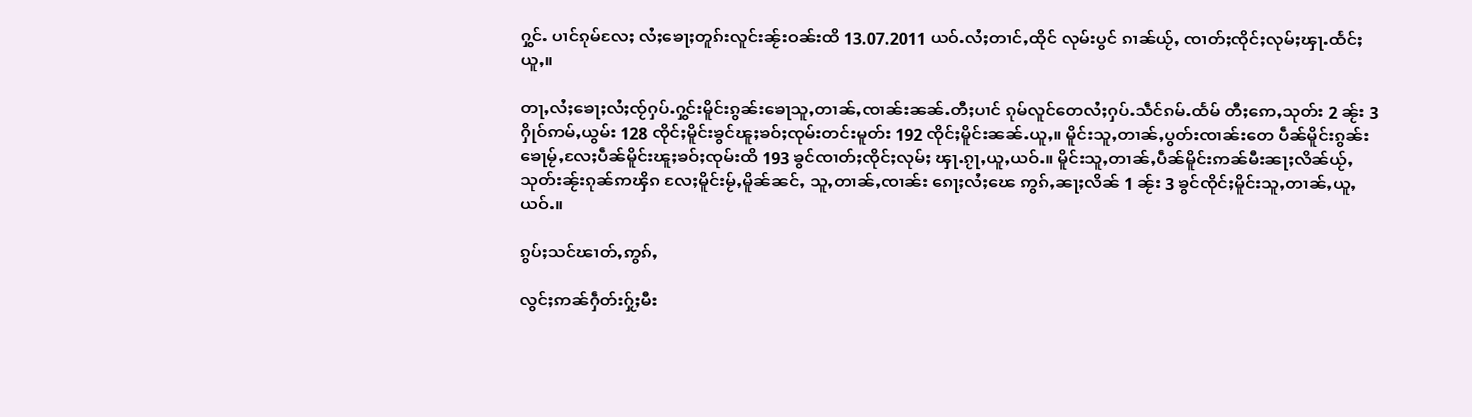ႁွင်ႉ ပၢင်ၵုမ်လႄႈ လႆႈၶေႃႈတူၵ်းလူင်းၼႂ်းဝၼ်းထိ 13.07.2011 ယဝ်ႉလႆႈတၢင်ႇထိုင် လုမ်းပွင် ၵၢၼ်ယႂ်ႇ ၸၢတ်ႈၸိုင်ႈလုမ်ႈၾႃႉထႅင်ႈ ယူႇ။

တႃႇလႆႈၶေႃႈလႆႈၸႂ်ႁပ်ႉႁွင်းမိူင်းၵွၼ်းၶေႃသူႇတၢၼ်ႇၸၢၼ်းၼၼ်ႉတီႈပၢင် ၵုမ်လူင်တေလႆႈႁပ်ႉသဵင်ၵမ်ႉထႅမ် တီႈဢေႇသုတ်း 2 ၼႂ်း 3 ႁိုဝ်ဢမ်ႇယွမ်း 128 ၸိုင်ႈမိူင်းၶွင်ၽူႈၶဝ်ႈၸုမ်းတင်းမူတ်း 192 ၸိုင်ႈမိူင်းၼၼ်ႉယူႇ။ မိူင်းသူႇတၢၼ်ႇပွတ်းၸၢၼ်းတေ ပဵၼ်မိူင်းၵွၼ်းၶေႃမႂ်ႇလႄႈပဵၼ်မိူင်းၽူႈၶဝ်ႈၸုမ်းထိ 193 ၶွင်ၸၢတ်ႈၸိုင်ႈလုမ်ႈ ၾႃႉၵႂႃႇယူႇယဝ်ႉ။ မိူင်းသူႇတၢၼ်ႇပဵၼ်မိူင်းဢၼ်မီးၼႃႈလိၼ်ယႂ်ႇသုတ်းၼႂ်းၵုၼ်ဢၾိၵ လႄႈမိူင်းမႂ်ႇမိူၼ်ၼင်ႇ သူႇတၢၼ်ႇၸၢၼ်း ၵေႃႈလႆႈၽေ ဢွၵ်ႇၼႃႈလိၼ် 1 ၼႂ်း 3 ၶွင်ၸိုင်ႈမိူင်းသူႇတၢၼ်ႇယူႇယဝ်ႉ။

ၵွပ်ႈသင်ၽၢတ်ႇဢွၵ်ႇ

လွင်ႈဢၼ်ႁဵတ်းႁႂ်ႈမီး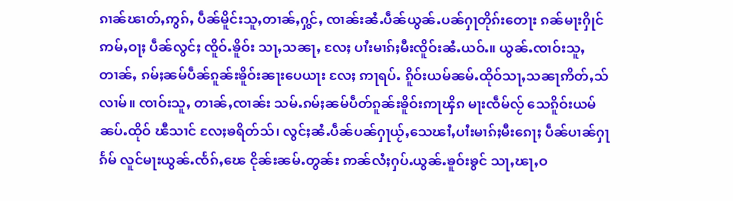ၵၢၼ်ၽၢတ်ႇဢွၵ်ႇ ပဵၼ်မိူင်းသူႇတၢၼ်ႇႁွင်ႇ ၸၢၼ်းၼႆႉပဵၼ်ယွၼ်ႉပၼ်ႁႃတိုၵ်းတေႃး ၵၼ်မႃးႁိုင် ဢမ်ႇဝႃႈ ပဵၼ်လွင်ႈ ၸိူဝ်ႉၶိူဝ်း သႃႇသၼႃႇ လႄႈ ပၢႆးမၢၵ်ႈမီးၸိူဝ်းၼႆႉယဝ်ႉ။ ယွၼ်ႉၸၢဝ်းသူႇတၢၼ်ႇ ၵမ်ႈၼမ်ပဵၼ်ၵူၼ်းၶိူဝ်းၼႃးပေယႃး လႄႈ ဢႃရပ်ႉ ၵိူဝ်းယမ်ၼမ်ႉထိုဝ်သႃႇသၼႃဢိတ်ႇသ်လၢမ်။ ၸၢဝ်းသူႇ တၢၼ်ႇၸၢၼ်း သမ်ႉၵမ်ႈၼမ်ပဵတ်ၵူၼ်းၶိူဝ်းဢႃၾိၵ မႃးၸဵမ်လႂ် သေၵိူဝ်းယမ်ၼပ်ႉထိုဝ် ၽီသၢင် လႄႈၶရိတ်သ်၊ လွင်ႈၼႆႉပဵၼ်ပၼ်ႁႃယႂ်ႇသေၽၢႆႇပၢႆးမၢၵ်ႈမီးၵေႃႈ ပဵၼ်ပၢၼ်ႁႃၵႅမ် လူင်မႃးယွၼ်ႉၸႅၵ်ႇၽေ ငိုၼ်းၼမ်ႉတွၼ်း ဢၼ်လႆႈႁပ်ႉယွၼ်ႉၶူဝ်းၶွင် သႃႇၽႃႇဝ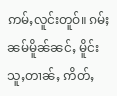ဢမ်ႇလူင်းတူဝ်။ ၵမ်ႈၼမ်မိူၼ်ၼင်ႇ မိူင်းသူႇတၢၼ်ႇ ဢိတ်ႇ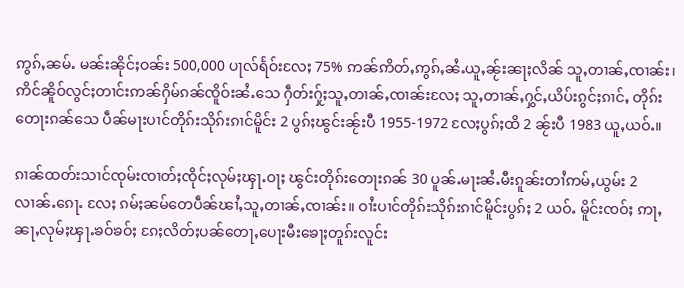ဢွၵ်ႇၼမ်ႉ မၼ်းၼိုင်ႈဝၼ်း 500,000 ပႃလ်ရႅဝ်းလႄႈ 75% ဢၼ်ဢိတ်ႇဢွၵ်ႇၼႆႉယူႇၼႂ်းၼႃႈလိၼ် သူႇတၢၼ်ႇၸၢၼ်း၊ ဢိင်ၼိူဝ်လွင်ႈတၢင်းဢၼ်ႁိမ်ၵၼ်ၸိူဝ်းၼႆႉသေ ႁဵတ်းႁႂ်ႈသူႇတၢၼ်ႇၸၢၼ်းလႄႈ သူႇတၢၼ်ႇႁွင်ႇယိပ်းၵွင်ႈၵၢင်ႇ တိုၵ်းတေႃးၵၼ်သေ ပဵၼ်မႃးပၢင်တိုၵ်းသိုၵ်းၵၢင်မိူင်း 2 ပွၵ်ႈၽွင်းၼႂ်းပီ 1955-1972 လႄႈပွၵ်ႈထိ 2 ၼႂ်းပီ 1983 ယူႇယဝ်ႉ။

ၵၢၼ်ထတ်းသၢင်ၸုမ်းၸၢတ်ႈၸိုင်ႈလုမ်ႈၾႃႉဝႃႈ ၽွင်းတိုၵ်းတေႃးၵၼ် 30 ပူၼ်ႉမႃးၼႆႉမီးၵူၼ်းတၢႆဢမ်ႇယွမ်း 2 လၢၼ်ႉၵေႃႉ လႄႈ ၵမ်ႈၼမ်တေပဵၼ်ၽၢႆႇသူႇတၢၼ်ႇၸၢၼ်း။ ဝၢႆးပၢင်တိုၵ်းသိုၵ်းၵၢင်မိူင်းပွၵ်ႈ 2 ယဝ်ႉ မိူင်းၸဝ်ႈ ဢႃႇၼႃႇလုမ်ႈၾႃႉၶဝ်ၶဝ်ႈ ၵႄႈလိတ်ႈပၼ်တေႃႇပေႃးမီးၶေႃႈတူၵ်းလူင်း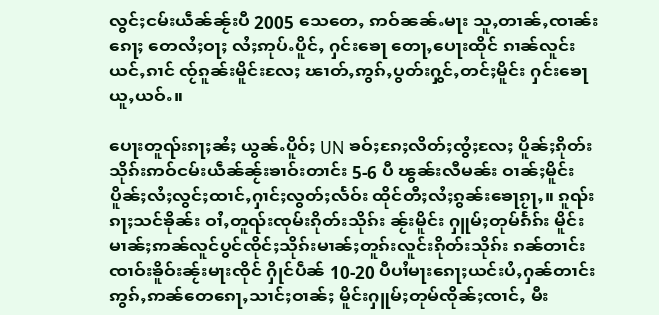လွင်ႈငမ်းယဵၼ်ၼႂ်းပီ 2005 သေတေႇ ဢဝ်ၼၼ်ႉမႃး သူႇတၢၼ်ႇၸၢၼ်းၵေႃႈ တေလႆႈဝႃႈ လႆႈဢုပ်ႉပိူင်ႇ ႁင်းၶေႃ တေႃႇပေႃးထိုင် ၵၢၼ်လူင်းယင်ႇၵၢင် ၸႂ်ၵူၼ်းမိူင်းလႄႈ ၽၢတ်ႇဢွၵ်ႇပွတ်းႁွင်ႇတင်ႈမိူင်း ႁင်းၶေႃယူႇယဝ်ႉ။

ပေႃးတူၺ်းၵႃႈၼႆႈ ယွၼ်ႉပိူဝ်ႈ UN ၶဝ်ႈၵႄႈလိတ်ႈၸွႆႈလႄႈ ပိူၼ်ႈၵိုတ်းသိုၵ်းဢဝ်ငမ်းယဵၼ်ၼႂ်းၶၢဝ်းတၢင်း 5-6 ပီ ၽွၼ်းလီမၼ်း ဝၢၼ်ႈမိူင်းပိူၼ်ႈလႆႈလွင်ႈထၢင်ႇႁၢင်ႈလွတ်ႈလႅဝ်း ထိုင်တီႈလႆႈၵွၼ်းၶေႃၵႂႃႇ။ ၵူၺ်းၵႃႈသင်ၶိုၼ်း ဝၢႆႇတူၺ်းၸုမ်းၵိုတ်းသိုၵ်း ၼႂ်းမိူင်း ႁူမ်ႈတုမ်ၵႅၵ်း မိူင်းမၢၼ်ႈဢၼ်လူင်ပွင်ၸိုင်ႈသိုၵ်းမၢၼ်ႈတူၵ်းလူင်းၵိုတ်းသိုၵ်း ၵၼ်တၢင်းၸၢဝ်းၶိူဝ်းၼႂ်းမႃးၸိုင် ႁိုင်ပဵၼ် 10-20 ပီပၢႆမႃးၵေႃႈယင်းပႆႇႁၼ်တၢင်းဢွၵ်ႇဢၼ်တေၵေႃႇသၢင်ႈဝၢၼ်ႈ မိူင်းႁူမ်ႈတုမ်ၸိုၼ်ႈၸၢင်ႇ မီး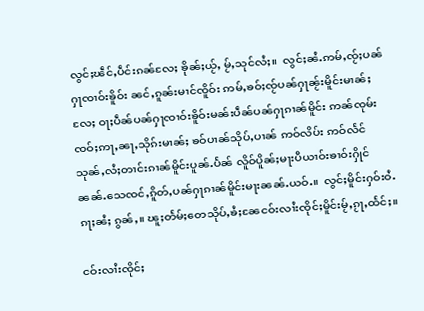လွင်ႈၽဵင်ႇပဵင်းၵၼ်လႄႈ ၶိုၼ်ႈယႂ်ႇ မႂ်ႇသုင်လႆႈ။  လွင်ႈၼႆႉဢမ်ႇၸႂ်ႈပၼ်ႁႃၸၢဝ်းၶိူဝ်း ၼင်ႇၵူၼ်းမၢင်ၸိူဝ်း ဢမ်ႇၶဝ်ႈၸႂ်ပၼ်ႁႃၼႂ်းမိူင်းမၢၼ်ႈလႄႈ ဝႃႈပဵၼ်ပၼ်ႁႃၸၢဝ်းၶိူဝ်းမၼ်းပဵၼ်ပၼ်ႁႃၵၢၼ်မိူင်း ဢၼ်ၸုမ်းၸဝ်ႈဢႃႇၼႃႇသိုၵ်းမၢၼ်ႈ ၶဝ်ပၢၼ်သိုပ်ႇပၢၼ် ဢဝ်လိပ်း ဢဝ်လႅင် သုၼ်ႇလႆႈတၢင်းၵၢၼ်မိူင်းပူၼ်ႉပႅၼ် လိူဝ်ပိူၼ်ႈမႃးပီယၢဝ်းၶၢဝ်းႁိုင်ၼၼ်ႉသေၸင်ႇၵိူတ်ႇပၼ်ႁႃၵၢၼ်မိူင်းမႃးၼၼ်ႉယဝ်ႉ။  လွင်ႈမိူင်းႁဝ်းဝႆႉၵႃႈၼႆႈ ၵွၼ်ႇ။ ၽူႈတႅမ်ႈတေသိုပ်ႇၶႆႈၼႄငဝ်းလၢႆးၸိုင်ႈမိူင်းမႂ်ႇၵႂႃႇထႅင်ႈ။

ငဝ်းလၢႆးၸိုင်ႈ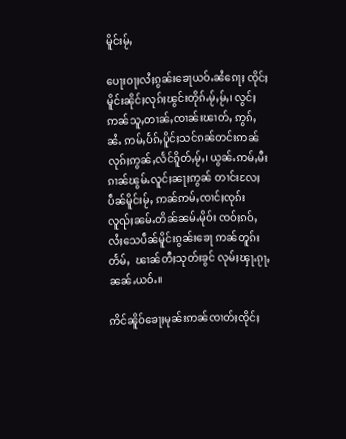မိူင်းမႂ်ႇ

ပေႃးဝႃႈလႆႈၵွၼ်းၶေႃယဝ်ႉၼႆၵေႃႈ ၸိုင်ႈမိူင်းၼိုင်ႈလုၵ်ႈၽွင်းတိုၵ်ႉမႂ်ႇမႂ်ႇ၊ လွင်ႈဢၼ်သူႇတၢၼ်ႇၸၢၼ်းၽၢတ်ႇ ဢွၵ်ႇၼႆႉ ဢမ်ႇပႅၵ်ႇပိူင်ႈသင်ၵၼ်တင်းဢၼ်လုၵ်ႈဢွၼ်ႇလႅင်ၵိူတ်ႇမႂ်ႇ၊ ယွၼ်ႉဢမ်ႇမီးၵၢၼ်ၽွမ်ႉလူင်ႈၼႃႈဢွၼ် တၢင်းလႄႈ ပဵၼ်မိူင်းမႂ်ႇ ဢၼ်ဢမ်ႇၸၢင်ႈၸုၵ်းလူၺ်ႈၼမ်ႉတိၼ်ၼမ်ႉမိုဝ်း ၸဝ်ႈၵဝ်ႇလႆႈသေပဵၼ်မိူင်းၵွၼ်းၶေႃ ဢၼ်တူၵ်းတႅမ်ႇ  ၽၢၼ်တီႈသုတ်းၶွင် လုမ်ႈၾႃႉၵႂႃႇၼၼ်ႉယဝ်ႉ။

ဢိင်ၼိူဝ်ၶေႃႈမုၼ်းဢၼ်ၸၢတ်ႈၸိုင်ႈ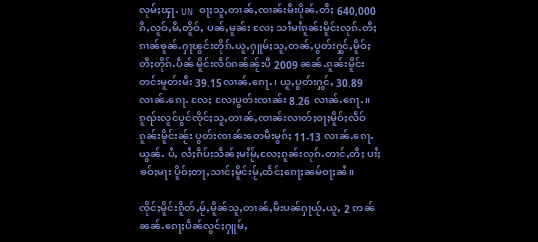လုမ်ႈၾႃႉ UN ဝႃႈသူႇတၢၼ်ႇၸၢၼ်းမီးပိုၼ်ႉတီႈ 640,000 ၵီႇလူဝ်ႇမီႇတိူဝ်ႇ ပၼ်ႇမူၼ်း လႄႈ သၢႆမၢႆၵူၼ်းမိူင်းလုၵ်ႉတီႈၵၢၼ်ၶူၼ်ႉႁႃၽွင်းတိုၵ်ႉယူႇႁူမ်ႈသူႇတၼ်ႇပွတ်းႁွင်ႇမိူဝ်ႈတီႈတိုၵ်ႉပဵၼ် မိူင်းလဵဝ်ၵၼ်ၼႂ်းပီ 2009 ၼၼ်ႉၵူၼ်းမိူင်းတင်းမူတ်းမီး 39.15လၢၼ်ႉၵေႃႉ၊ ယူႇပွတ်းႁွင်ႇ 30.89 လၢၼ်ႉၵေႃႉ လႄႈ လႄႈပွတ်းၸၢၼ်း 8.26 လၢၼ်ႉၵေႃႉ။ ၵူၺ်းလူင်ပွင်ၸိုင်ႈသူႇတၢၼ်ႇၸၢၼ်းလၢတ်ႈဝႃႈမိူဝ်ႈလဵဝ်ၵူၼ်းမိူင်းၼႂ်း ပွတ်းၸၢၼ်းတေမီးမွၵ်ႈ 11-13 လၢၼ်ႉၵေႃႉယွၼ်ႉ ပႆႇ လႆႈၵဵပ်းသဵၼ်ႈမၢႆမႂ်ႇလႄႈၵူၼ်းလုၵ်ႉတၢင်ႇတီႈ ပၢႆႈၶဝ်ႈမႃး ပိူဝ်ႈတႃႇသၢင်ႈမိူင်းမႂ်ႇထႅင်ႈၵေႃႈၼမ်ဝႃႈၼႆ။

ၸိုင်ႈမိူင်းၵိူတ်ႇမႂ်ႇမိူၼ်သူႇတၢၼ်ႇမီးပၼ်ႁႃယႂ်ႇယူႇ 2 ဢၼ်ၼၼ်ႉၵေႃႈပဵၼ်လွင်ႈႁူမ်ႇ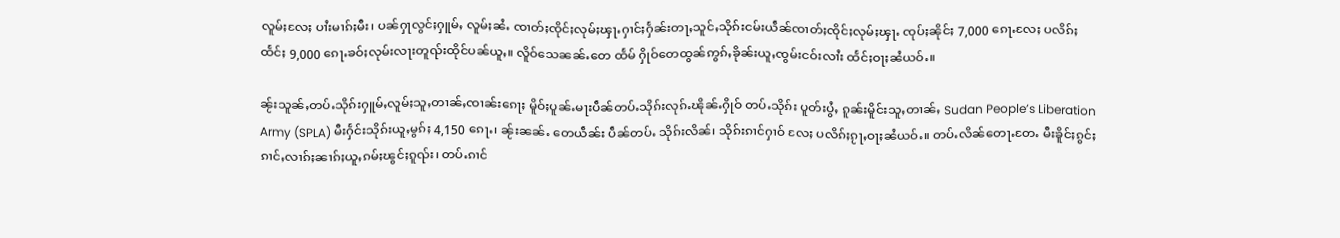လူမ်ႈလႄႈ ပၢႆးမၢၵ်ႈမီး၊ ပၼ်ႁႃလွင်ႈႁူမ်ႇ လူမ်ႈၼႆႉ ၸၢတ်ႈၸိုင်ႈလုမ်ႈၾႃႉႁၢင်ႈႁႅၼ်းတႃႇသူင်ႇသိုၵ်းငမ်းယဵၼ်ၸၢတ်ႈၸိုင်ႈလုမ်ႈၾႃႉ ၸုပ်ႈၼိုင်ႈ 7,000 ၵေႃႉလႄႈ ပလိၵ်ႈ ထႅင်ႈ 9,000 ၵေႃႉၶဝ်ႈလုမ်းလႃးတူၺ်းထိုင်ပၼ်ယူႇ။ လိူဝ်သေၼၼ်ႉတေ ထႅမ် ႁိုဝ်တေထွၼ်ဢွၵ်ႇၶိုၼ်းယူႇၸွမ်းငဝ်းလၢႆး ထႅင်ႈဝႃႈၼႆယဝ်ႉ။

ၼႂ်းသူၼ်ႇတပ်ႉသိုၵ်းႁူမ်ႇလူမ်ႈသူႇတၢၼ်ႇၸၢၼ်းၵေႃႈ မိူဝ်ႈပူၼ်ႉမႃးပဵၼ်တပ်ႉသိုၵ်းလုၵ်ႉၽိုၼ်ႉႁိုဝ် တပ်ႉသိုၵ်း ပူတ်းပွႆႇ ၵူၼ်းမိူင်းသူႇတၢၼ်ႇ Sudan People’s Liberation Army (SPLA) မီးႁႅင်းသိုၵ်းယူႇမွၵ်ႈ 4,150 ၵေႃႉ၊ ၼႂ်းၼၼ်ႉ တေယဵၼ်း ပဵၼ်တပ်ႉ သိုၵ်းလိၼ်၊ သိုၵ်းၵၢင်ႁၢဝ် လႄႈ ပလိၵ်ႈၵႂႃႇဝႃႈၼႆယဝ်ႉ။ တပ်ႉလိၼ်တေႃႉတႄႉ မီးၶိူင်ႈၵွင်ႈၵၢင်ႇလၢၵ်ႈၼၢၵ်ႈယူႇၵမ်ႈၽွင်ႈၵူၺ်း၊ တပ်ႉၵၢင်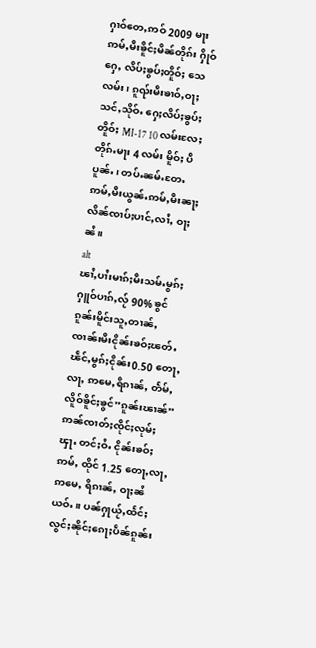ႁၢဝ်တေႇဢဝ် 2009 မႃးဢမ်ႇမီးၶိူင်ႈမိၼ်တိုၵ်း ႁိုဝ်ႁေႇ လိပ်ႈၶွပ်ႈတိူဝ်ႈ သေလမ်း၊ ၵူၺ်းမီးၶၢဝ်ႇဝႃႈ သင်ႇသိုဝ်ႉ ႁေႈလိပ်ႈၶွပ်ႈတိူဝ်ႈ MI-17 10 လမ်းလႄႈတိုၵ်ႉမႃး 4 လမ်း မိူဝ်ႈ ပီပူၼ်ႉ၊ တပ်ႉၼမ်ႉတႄႉ ဢမ်ႇမီးယွၼ်ႉဢမ်ႇမီးၼႃႈလိၼ်ၸၢပ်ႈပၢင်ႇလၢႆႇ ဝႃႈၼႆ။
alt
ၽၢႆႇပၢႆးမၢၵ်ႈမီးသမ်ႉမွၵ်ႈႁူဝ်ပၢၵ်ႇလႂ် 90% ၶွင်ၵူၼ်းမိူင်းသူႇတၢၼ်ႇၸၢၼ်းမီးငိုၼ်းၶဝ်ႈၽတ်ႉၽဵင်ႇမွၵ်ႈငိုၼ်း0.50 တေႃႇလႃႇ ဢမေႇရိၵၢၼ်ႇ တႅမ်ႇလိူဝ်ၶိူင်ႈၶွင်”ၵူၼ်းၽၢၼ်” ဢၼ်ၸၢတ်ႈၸိုင်ႈလုမ်ႈၾႃႉ တင်ႈဝႆႉ ငိုၼ်းၶဝ်ႈဢမ်ႇ ထိုင် 1.25 တေႃႇလႃႇဢမေႇ ရိၵၢၼ်ႇ ဝႃႈၼႆယဝ်ႉ။ ပၼ်ႁႃယႂ်ႇထႅင်ႈလွင်ႈၼိုင်ႈၵေႃႈပဵၼ်ၵူၼ်း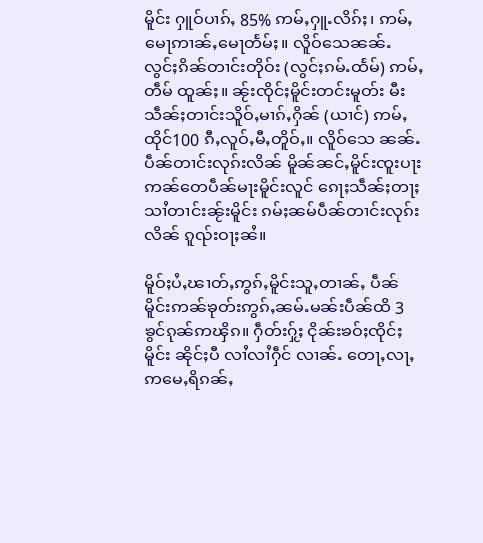မိူင်း ႁူဝ်ပၢၵ်ႇ 85% ဢမ်ႇႁူႉလိၵ်ႈ၊ ဢမ်ႇမေႃဢၢၼ်ႇမေႃတႅမ်ႈ။ လိူဝ်သေၼၼ်ႉ  လွင်ႈၵိၼ်တၢင်းတိုဝ်း (လွင်ႈၵမ်ႉထႅမ်) ဢမ်ႇတဵမ် ထူၼ်ႈ။ ၼႂ်းၸိုင်ႈမိူင်းတင်းမူတ်း မီးသဵၼ်ႈတၢင်းသိူဝ်ႇမၢၵ်ႇႁိၼ် (ယၢင်) ဢမ်ႇထိုင်100 ၵီႇလူဝ်ႇမီႇတိူဝ်ႇ။ လိူဝ်သေ ၼၼ်ႉပဵၼ်တၢင်းလုၵ်းလိၼ် မိူၼ်ၼင်ႇမိူင်းၸူးပႃး ဢၼ်တေပဵၼ်မႃးမိူင်းလူင် ၵေႃႈသဵၼ်ႈတႃႈသၢႆတၢင်းၼႂ်းမိူင်း ၵမ်ႈၼမ်ပဵၼ်တၢင်းလုၵ်းလိၼ် ၵူၺ်းဝႃႈၼႆ။

မိူဝ်ႈပႆႇၽၢတ်ႇဢွၵ်ႇမိူင်းသူႇတၢၼ်ႇ ပဵၼ်မိူင်းဢၼ်ၶုတ်းဢွၵ်ႇၼမ်ႉမၼ်းပဵၼ်ထိ 3  ၶွင်ၵုၼ်ဢၾိၵ။ ႁဵတ်းႁႂ်ႈ ငိုၼ်းၶဝ်ႈၸိုင်ႈမိူင်း ၼိုင်ႈပီ လၢႆလၢႆႁဵင် လၢၼ်ႉ တေႃႇလႃႇဢမေႇရိၵၼ်ႇ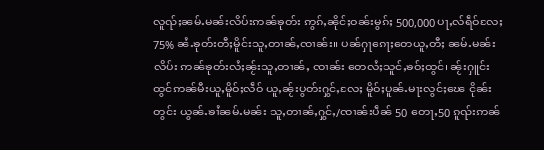လူၺ်ႈၼမ်ႉမၼ်းလိပ်းဢၼ်ၶုတ်း ဢွၵ်ႇၼိုင်ႈဝၼ်းမွၵ်ႈ 500,000 ပႃႇလ်ရဵဝ်လႄႈ 75% ၼႆႉၶုတ်းတီႈမိူင်းသူႇတၢၼ်ႇၸၢၼ်း။ ပၼ်ႁႃၵေႃႈတေယူႇတီႈ ၼမ်ႉမၼ်းလိပ်း ဢၼ်ၶုတ်းလႆႈၼႂ်းသူႇတၢၼ်ႇ ၸၢၼ်း တေလႆႈသူင်ႇၶဝ်ႈထွင်၊ ၼႂ်းႁူင်းထွင်ဢၼ်မီးယူႇမိူဝ်ႈလဵဝ် ယူႇၼႂ်းပွတ်းႁွင်ႇလႄႈ မိူဝ်ႈပူၼ်ႉမႃးလွင်ႈၽေ ငိုၼ်းတွင်း ယွၼ်ႉၶၢႆၼမ်ႉမၼ်း သူႇတၢၼ်ႇႁွင်ႇ/ၸၢၼ်းပဵၼ် 50 တေႃႇ50 ၵူၺ်းဢၼ်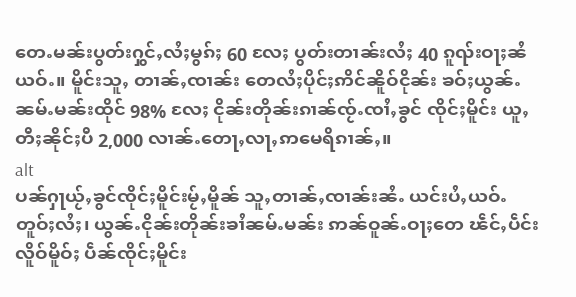တေႉမၼ်းပွတ်းႁွင်ႇလႆႈမွၵ်ႈ 60 လႄႈ ပွတ်းတၢၼ်းလႆႈ 40 ၵူၺ်းဝႃႈၼႆယဝ်ႉ။ မိူင်းသူႇ တၢၼ်ႇၸၢၼ်း တေလႆႈပိုင်ႈဢိင်ၼိူဝ်ငိုၼ်း ၶဝ်ႈယွၼ်ႉၼမ်ႉမၼ်းထိုင် 98% လႄႈ ငိုၼ်းတိုၼ်းၵၢၼ်ၸႂ်ႉၸၢႆႇၶွင် ၸိုင်ႈမိူင်း ယူႇတီႈၼိုင်ႈပီ 2,000 လၢၼ်ႉတေႃႇလႃႇဢမေရိၵၢၼ်ႇ။
alt
ပၼ်ႁႃယႂ်ႇၶွင်ၸိုင်ႈမိူင်းမႂ်ႇမိူၼ် သူႇတၢၼ်ႇၸၢၼ်းၼႆႉ ယင်းပႆႇယဝ်ႉတူဝ်ႈလႆႈ၊ ယွၼ်ႉငိုၼ်းတိုၼ်းၶၢႆၼမ်ႉမၼ်း ဢၼ်ဝူၼ်ႉဝႃႈတေ ၽဵင်ႇပဵင်း လိူဝ်မိူဝ်ႈ ပဵၼ်ၸိုင်ႈမိူင်း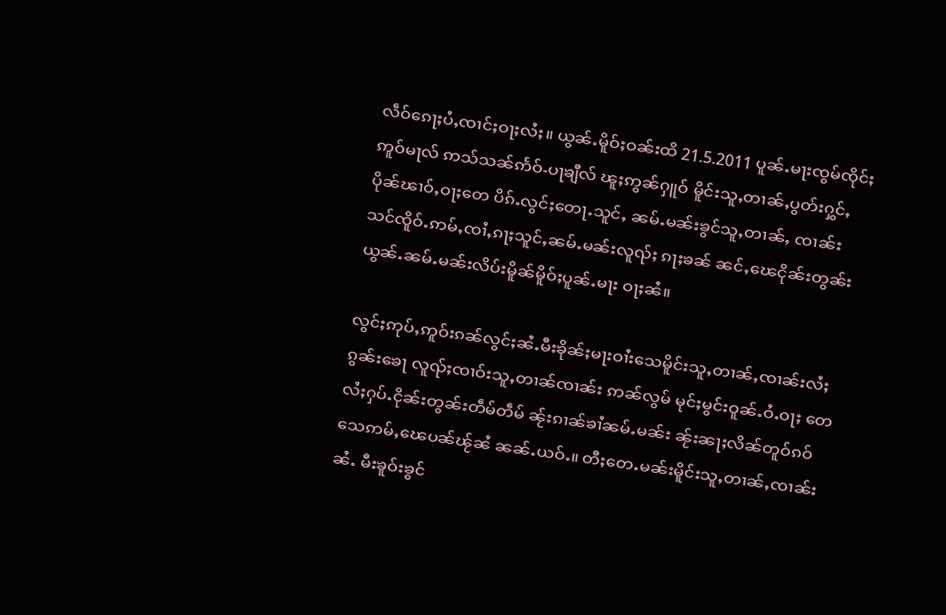လဵဝ်ၵေႃႈပႆႇၸၢင်ႈဝႃႈလႆႈ။ ယွၼ်ႉမိူဝ်ႈဝၼ်းထိ 21.5.2011 ပူၼ်ႉမႃးၸွမ်ၸိုင်ႈဢူဝ်မႃလ် ဢသ်သၼ်ဢႅဝ်-ပႃၶျီလ် ၽူႈဢွၼ်ႁူဝ် မိူင်းသူႇတၢၼ်ႇပွတ်းႁွင်ႇပိုၼ်ၽၢဝ်ႇဝႃႈတေ ပိၵ်ႉလွင်ႈတေႃႉသူင်ႇ ၼမ်ႉမၼ်းၶွင်သူႇတၢၼ်ႇ ၸၢၼ်း သင်ၸိူဝ်ႉဢမ်ႇၸၢႆႇၵႃႈသူင်ႇၼမ်ႉမၼ်းလူၺ်ႈ ၵႃႈၶၼ် ၼင်ႇၽေငိုၼ်းတွၼ်း ယွၼ်ႉၼမ်ႉမၼ်းလိပ်းမိူၼ်မိူဝ်ႈပူၼ်ႉမႃး ဝႃႈၼႆ။

လွင်ႈဢုပ်ႇဢူဝ်းၵၼ်လွင်ႈၼႆႉမီးၶိုၼ်ႈမႃးဝၢႆးသေမိူင်းသူႇတၢၼ်ႇၸၢၼ်းလႆႈၵွၼ်းၶေႃ လူၺ်ႈၸၢဝ်းသူႇတၢၼ်ၸၢၼ်း ဢၼ်လွမ် မုင်ႈမွင်းဝူၼ်ႉဝႆႉဝႃႈ တေလႆႈႁပ်ႉငိုၼ်းတွၼ်းတဵမ်တဵမ် ၼႂ်းၵၢၼ်ၶၢႆၼမ်ႉမၼ်း ၼႂ်းၼႃႈလိၼ်တူဝ်ၵဝ် သေဢမ်ႇၽေပၼ်ၽႂ်ၼႆ ၼၼ်ႉယဝ်ႉ။ တီႈတေႉမၼ်းမိူင်းသူႇတၢၼ်ႇၸၢၼ်းၼႆႉ မီးၶူဝ်းၶွင်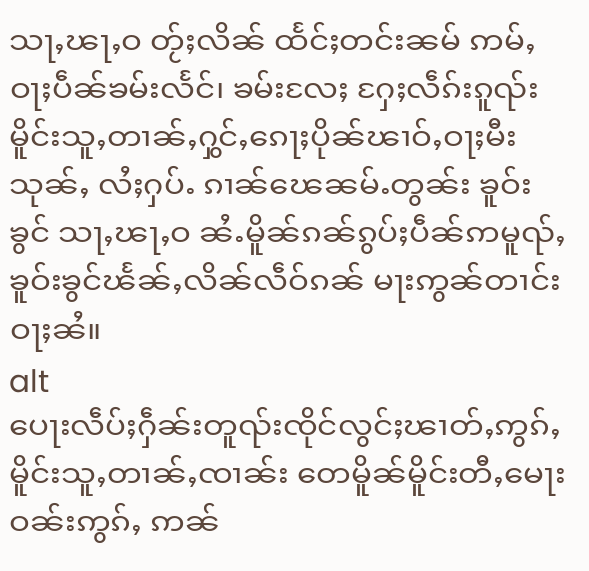သႃႇၽႃႇဝ တႂ်ႈလိၼ် ထႅင်ႈတင်းၼမ် ဢမ်ႇဝႃႈပဵၼ်ၶမ်းလႅင်၊ ၶမ်းလႄႈ ႁႄႈလဵၵ်းၵူၺ်းမိူင်းသူႇတၢၼ်ႇႁွင်ႇၵေႃႈပိုၼ်ၽၢဝ်ႇဝႃႈမီးသုၼ်ႇ လႆႈႁပ်ႉ ၵၢၼ်ၽေၼမ်ႉတွၼ်း ၶူဝ်းၶွင် သႃႇၽႃႇဝ ၼႆႉမိူၼ်ၵၼ်ၵွပ်ႈပဵၼ်ဢမူၺ်ႇၶူဝ်းၶွင်ၽႅၼ်ႇလိၼ်လဵဝ်ၵၼ် မႃးဢွၼ်တၢင်း ဝႃႈၼႆ။
alt
ပေႃးလဵပ်ႈႁဵၼ်းတူၺ်းၸိုင်လွင်ႈၽၢတ်ႇဢွၵ်ႇမိူင်းသူႇတၢၼ်ႇၸၢၼ်း တေမိူၼ်မိူင်းတီႇမေႃးဝၼ်းဢွၵ်ႇ ဢၼ်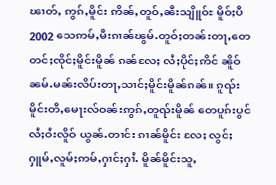ၽၢတ်ႇ ဢွၵ်ႇမိူင်း ဢိၼ်ႇတူဝ်ႇၼီးသျိူဝ်ႊ မိူဝ်ႈပီ 2002 သေဢမ်ႇမီးၵၢၼ်ၽွမ်ႉတူဝ်ႈတၼ်းတႃႇတေတင်ႈၸိုင်ႈမိူင်းမိူၼ် ၵၼ်လႄႈ လႆႈပိုင်ႈဢိင် ၼိူဝ်ၼမ်ႉမၼ်းလိပ်းတႃႇသၢင်ႈမိူင်းမိူၼ်ၵၼ်။ ၵူၺ်းမိူင်းတီႇမေႃးလ်ဝၼ်းဢွၵ်ႇတူၺ်းမိူၼ် တေပူၵ်းပွင်လႆႈဝႆးလိူဝ် ယွၼ်ႉတၢင်း ၵၢၼ်မိူင်း လႄႈ လွင်ႈႁူမ်ႇလူမ်ႈဢမ်ႇႁၢင်ႈႁၢႆႉ မိူၼ်မိူင်းသူႇ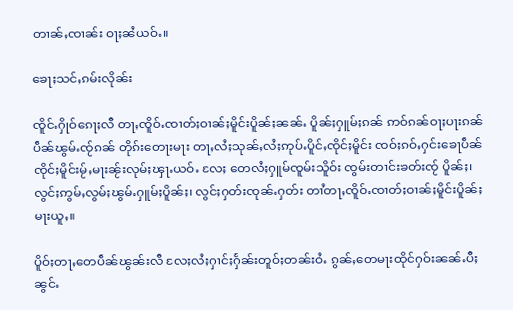တၢၼ်ႇၸၢၼ်း ဝႃႈၼႆယဝ်ႉ။

ၶေႃႈသင်ႇၵမ်းလိုၼ်း

ၸိူင်ႉႁိုဝ်ၵေႃႈလီ တႃႇၸိူဝ်ႉၸၢတ်ႈဝၢၼ်ႈမိူင်းပိူၼ်ႈၼၼ်ႉ ပိူၼ်ႈႁူမ်ႈၵၼ် ဢဝ်ၵၼ်ဝႃႈပႃးၵၼ်ပဵၼ်ၽွမ်ႉၸႂ်ၵၼ် တိုၵ်းတေႃးမႃး တႃႇလႆႈသုၼ်ႇလႆႈဢုပ်ႉပိူင်ႇၸိုင်ႈမိူင်း ၸဝ်ႈၵဝ်ႇႁင်းၶေႃပဵၼ်ၸိုင်ႈမိူင်းမႂ်ႇမႃးၼႂ်းလုမ်ႈၾႃႉယဝ်ႉ လႄႈ တေလႆႈႁူမ်ၸူမ်းသိူဝ်း ၸွမ်းတၢင်းၶတ်းၸႂ် ပိူၼ်ႈ၊ လွင်ႈဢွမ်ႇလွမ်ႈၽွမ်ႉႁူမ်ႈပိူၼ်ႈ၊ လွင်ႈႁတ်းၸုၼ်ႉႁတ်း တၢႆတႃႇၸိူဝ်ႉၸၢတ်ႈဝၢၼ်ႈမိူင်းပိူၼ်ႈမႃးယူႇ။

ပိူဝ်ႈတႃႇတေပဵၼ်ၽွၼ်းလီ လႄႈလႆႈႁၢင်ႈႁႅၼ်းတူဝ်ႈတၼ်းဝႆႉ ၵွၼ်ႇတေမႃးထိုင်ႁဝ်းၼၼ်ႉပီႈၼွင်ႉ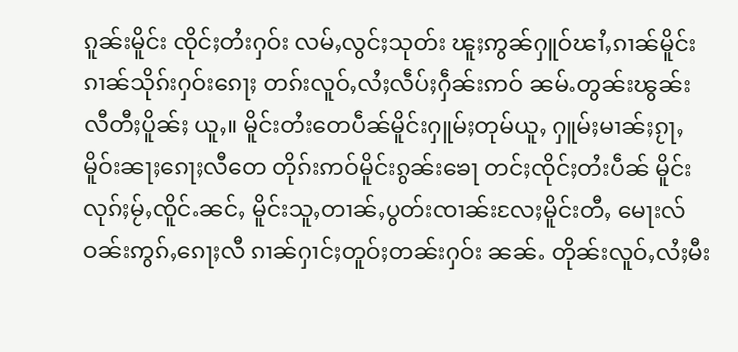ၵူၼ်းမိူင်း ၸိုင်ႈတႆးႁဝ်း လမ်ႇလွင်ႈသုတ်း ၽူႈဢွၼ်ႁူဝ်ၽၢႆႇၵၢၼ်မိူင်း ၵၢၼ်သိုၵ်းႁဝ်းၵေႃႈ တၵ်းလူဝ်ႇလႆႈလဵပ်ႈႁဵၼ်းဢဝ် ၼမ်ႉတွၼ်းၽွၼ်းလီတီႈပိူၼ်ႈ ယူႇ။ မိူင်းတႆးတေပဵၼ်မိူင်းႁူမ်ႈတုမ်ယူႇ ႁူမ်ႈမၢၼ်ႈၵႂႃႇမိူဝ်းၼႃႈၵေႃႈလီတေ တိုၵ်းဢဝ်မိူင်းၵွၼ်းၶေႃ တင်ႈၸိုင်ႈတႆးပဵၼ် မိူင်းလုၵ်ႈမႂ်ႇၸိူင်ႉၼင်ႇ မိူင်းသူႇတၢၼ်ႇပွတ်းၸၢၼ်းလႄႈမိူင်းတီႇ မေႃးလ်ဝၼ်းဢွၵ်ႇၵေႃႈလီ ၵၢၼ်ႁၢင်ႈတူဝ်ႈတၼ်းႁဝ်း ၼၼ်ႉ တိုၼ်းလူဝ်ႇလႆႈမီး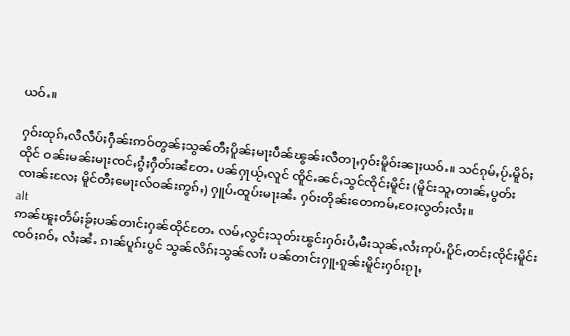ယဝ်ႉ။

ႁဝ်းထုၵ်ႇလီလဵပ်ႈႁဵၼ်းဢဝ်တွၼ်ႈသွၼ်တီႈပိူၼ်ႈမႃးပဵၼ်ၽွၼ်းလီတႃႇႁဝ်းမိူဝ်းၼႃႈယဝ်ႉ။ သင်ၵုမ်ႇပႂ်ႉမိူဝ်ႈထိုင် ဝၼ်းမၼ်းမႃးၸင်ႇၵွႆႈႁဵတ်းၼႆတႄႉ ပၼ်ႁႃယႂ်ႇလူင် ၸိူင်ႉၼင်ႇသွင်ၸိုင်ႈမိူင်း (မိူင်းသူႇတၢၼ်ႇပွတ်းၸၢၼ်းလႄႈ မိူင်တီႈမေႃးလ်ဝၼ်းဢွၵ်ႇ) ႁူပ်ႉထူပ်းမႃးၼႆႉ ႁဝ်းတိုၼ်းတေဢမ်ႇဝႄႈလွတ်ႈလႆႈ။
alt
ဢၼ်ၽူႈတႅမ်ႈၶႂ်ႈပၼ်တၢင်းႁၼ်ထိုင်တႄႉ လမ်ႇလွင်ႈသုတ်းၽွင်းႁဝ်းပႆႇမီးသုၼ်ႇလႆႈဢုပ်ႉပိူင်ႇတင်ႈၸိုင်ႈမိူင်း ၸဝ်ႈၵဝ်ႇ လႆႈၼႆႉ ၵၢၼ်ပူၵ်းပွင် သွၼ်လိၵ်ႈသွၼ်လၢႆး ပၼ်တၢင်းႁူႉၵူၼ်းမိူင်းႁဝ်းၵႂႃႇ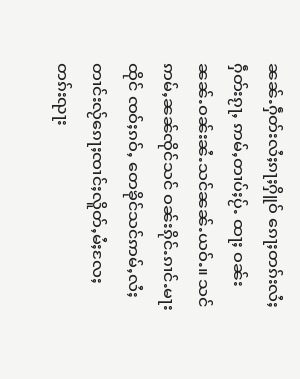ၼၼ်ႉႁဵတ်းလႆႈၵႃႈႁိူဝ် ၵေႃႈတၵ်းလႆႈႁဵတ်းၵႂႃႇ ဢမ်ႇတၢပ်ႈပႂ်ႉ ထႃႈ ဝၼ်းၼၼ်ႉဝၼ်းၼႆႉသင်ၼၼ်ႉယဝ်ႉ။ သင်ဢမ်ႇၼၼ်ၸိုင်သင် ဝၼ်းၵိုင်ႉၵၢင်ႉမႃးထိုင် ၸဝ်ႈၵဝ်ႇ တေၶိုင်သင်ဢမ်ႇလႆႈ တၢင်းလႂ်ၵေႃႈၸၢင်ႈလိူတ်ႇမႆႈလႄႈတၵ်းၺႃး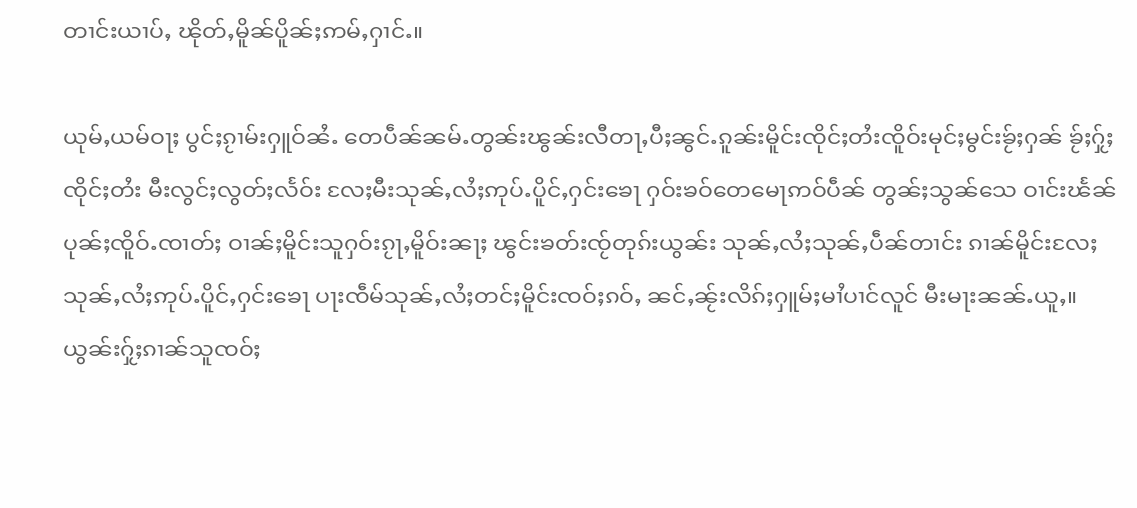တၢင်းယၢပ်ႇ ၽိုတ်ႇမိူၼ်ပိူၼ်ႈဢမ်ႇႁၢင်ႉ။

ယုမ်ႇယမ်ဝႃႈ ပွင်ႈၵႂၢမ်းႁူဝ်ၼႆႉ တေပဵၼ်ၼမ်ႉတွၼ်းၽွၼ်းလီတႃႇပီႈၼွင်ႉၵူၼ်းမိူင်းၸိုင်ႈတႆးၸိူဝ်းမုင်ႈမွင်းၶႂ်ႈႁၼ် ၶႂ်ႈႁႂ်ႈၸိုင်ႈတႆး မီးလွင်ႈလွတ်ႈလႅဝ်း လႄႈမီးသုၼ်ႇလႆႈဢုပ်ႉပိူင်ႇႁင်းၶေႃ ႁဝ်းၶဝ်တေမေႃဢဝ်ပဵၼ် တွၼ်ႈသွၼ်သေ ဝၢင်းၽႅၼ်ပုၼ်ႈၸိူဝ်ႉၸၢတ်ႈ ဝၢၼ်ႈမိူင်းသူႁဝ်းၵႂႃႇမိူဝ်းၼႃႈ ၽွင်းၶတ်းၸႂ်တုၵ်းယွၼ်း သုၼ်ႇလႆႈသုၼ်ႇပဵၼ်တၢင်း ၵၢၼ်မိူင်းလႄႈ သုၼ်ႇလႆႈဢုပ်ႉပိူင်ႇႁင်းၶေႃ ပႃးၸဵမ်သုၼ်ႇလႆႈတင်ႈမိူင်းၸဝ်ႈၵဝ်ႇ ၼင်ႇၼႂ်းလိၵ်ႈႁူမ်ႈမၢႆပၢင်လူင် မီးမႃးၼၼ်ႉယူႇ။ ယွၼ်းႁႂ်ႈၵၢၼ်သူၸဝ်ႈ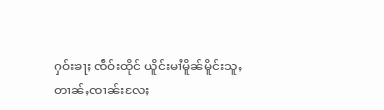ႁဝ်းၶႃႈ ၸဵဝ်းထိုင် ယိူင်းမၢႆမိူၼ်မိူင်းသူႇတၢၼ်ႇၸၢၼ်းလႄႈ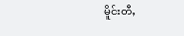မိူင်းတီႇ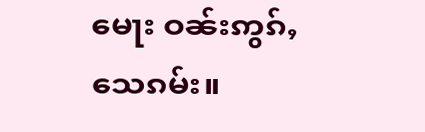မေႃး ဝၼ်းဢွၵ်ႇသေၵမ်း။